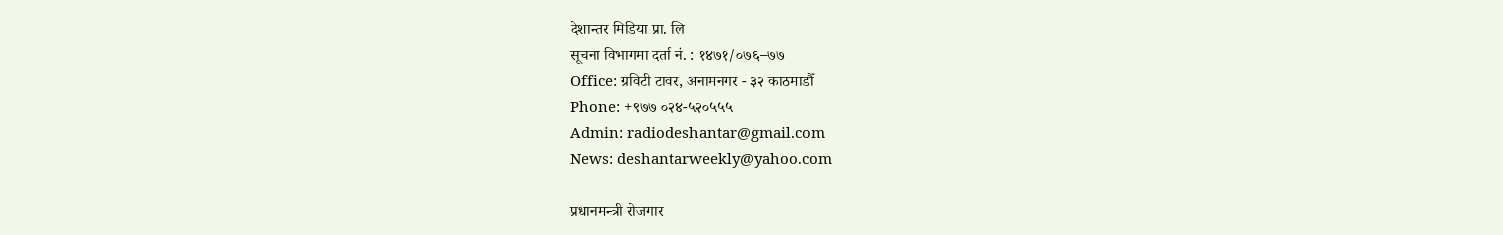देशान्तर मिडिया प्रा. लि
सूचना विभागमा दर्ता नं. : १४७१/०७६–७७
Office: ग्रविटी टावर, अनामनगर - ३२ काठमाडौँ
Phone: +९७७ ०२४-५२०५५५
Admin: radiodeshantar@gmail.com
News: deshantarweekly@yahoo.com

प्रधानमन्त्री रोजगार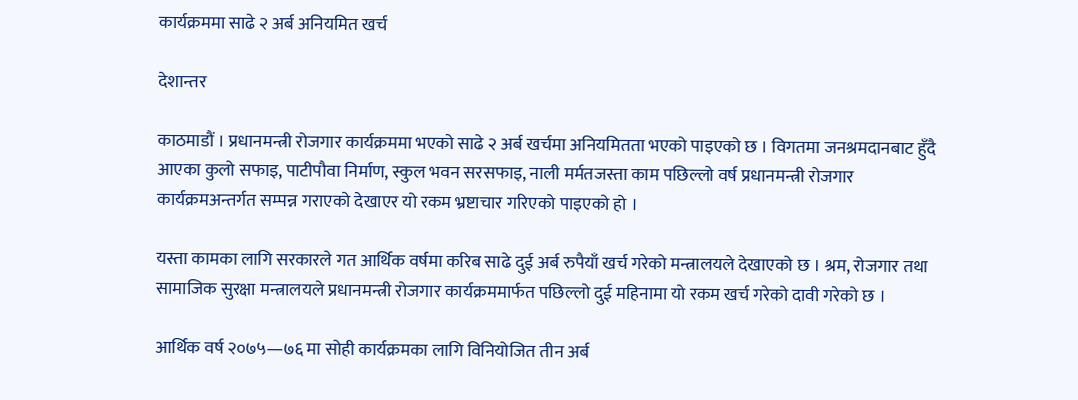कार्यक्रममा साढे २ अर्ब अनियमित खर्च

देशान्तर

काठमाडौं । प्रधानमन्त्री रोजगार कार्यक्रममा भएको साढे २ अर्ब खर्चमा अनियमितता भएको पाइएको छ । विगतमा जनश्रमदानबाट हुँदै आएका कुलो सफाइ, पाटीपौवा निर्माण, स्कुल भवन सरसफाइ, नाली मर्मतजस्ता काम पछिल्लो वर्ष प्रधानमन्त्री रोजगार कार्यक्रमअन्तर्गत सम्पन्न गराएको देखाएर यो रकम भ्रष्टाचार गरिएको पाइएको हो ।

यस्ता कामका लागि सरकारले गत आर्थिक वर्षमा करिब साढे दुई अर्ब रुपैयाँ खर्च गरेको मन्त्रालयले देखाएको छ । श्रम, रोजगार तथा सामाजिक सुरक्षा मन्त्रालयले प्रधानमन्त्री रोजगार कार्यक्रममार्फत पछिल्लो दुई महिनामा यो रकम खर्च गरेको दावी गरेको छ ।

आर्थिक वर्ष २०७५—७६ मा सोही कार्यक्रमका लागि विनियोजित तीन अर्ब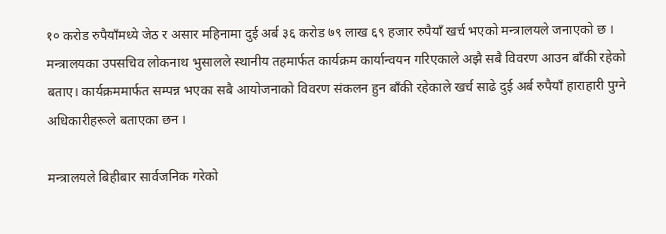१० करोड रुपैयाँमध्ये जेठ र असार महिनामा दुई अर्ब ३६ करोड ७९ लाख ६९ हजार रुपैयाँ खर्च भएको मन्त्रालयले जनाएको छ । मन्त्रालयका उपसचिव लोकनाथ भुसालले स्थानीय तहमार्फत कार्यक्रम कार्यान्वयन गरिएकाले अझै सबै विवरण आउन बाँकी रहेको बताए। कार्यक्रममार्फत सम्पन्न भएका सबै आयोजनाको विवरण संकलन हुन बाँकी रहेकाले खर्च साढे दुई अर्ब रुपैयाँ हाराहारी पुग्ने अधिकारीहरूले बताएका छन ।

मन्त्रालयले बिहीबार सार्वजनिक गरेको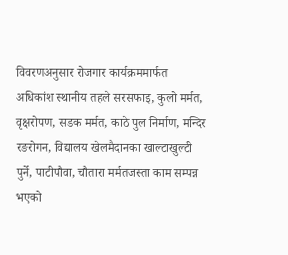विवरणअनुसार रोजगार कार्यक्रममार्फत अधिकांश स्थानीय तहले सरसफाइ, कुलो मर्मत, वृक्षरोपण, सडक मर्मत, काठे पुल निर्माण, मन्दिर रङरोगन, विद्यालय खेलमैदानका खाल्टाखुल्टी पुर्ने, पाटीपौवा, चौतारा मर्मतजस्ता काम सम्पन्न भएको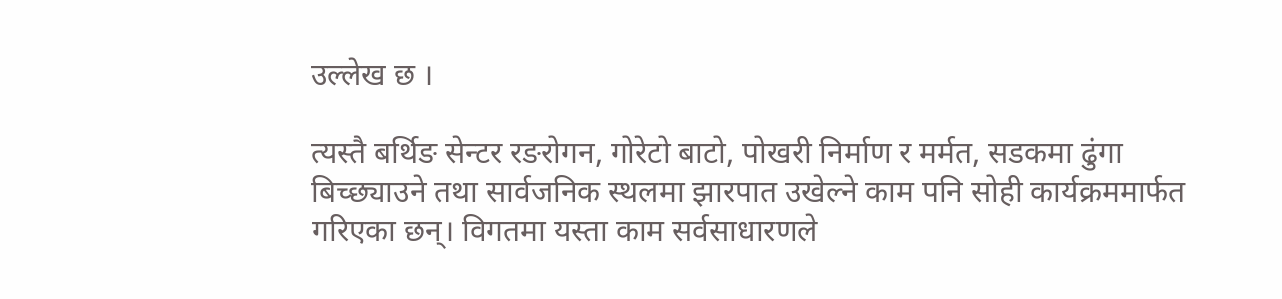उल्लेख छ ।

त्यस्तै बर्थिङ सेन्टर रङरोगन, गोरेटो बाटो, पोखरी निर्माण र मर्मत, सडकमा ढुंगा बिच्छ्याउने तथा सार्वजनिक स्थलमा झारपात उखेल्ने काम पनि सोही कार्यक्रममार्फत गरिएका छन्। विगतमा यस्ता काम सर्वसाधारणले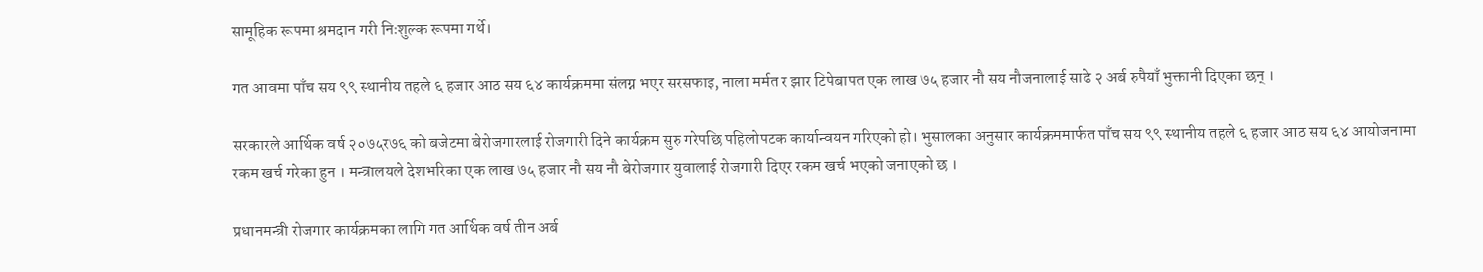सामूहिक रूपमा श्रमदान गरी निःशुल्क रूपमा गर्थे।

गत आवमा पाँच सय ९९ स्थानीय तहले ६ हजार आठ सय ६४ कार्यक्रममा संलग्न भएर सरसफाइ, नाला मर्मत र झार टिपेबापत एक लाख ७५ हजार नौ सय नौजनालाई साढे २ अर्ब रुपैयाँ भुक्तानी दिएका छन् ।

सरकारले आर्थिक वर्ष २०७५र७६ को बजेटमा बेरोजगारलाई रोजगारी दिने कार्यक्रम सुरु गरेपछि पहिलोपटक कार्यान्वयन गरिएको हो। भुसालका अनुसार कार्यक्रममार्फत पाँच सय ९९ स्थानीय तहले ६ हजार आठ सय ६४ आयोजनामा रकम खर्च गरेका हुन । मन्त्रालयले देशभरिका एक लाख ७५ हजार नौ सय नौ बेरोजगार युवालाई रोजगारी दिएर रकम खर्च भएको जनाएको छ ।

प्रधानमन्त्री रोजगार कार्यक्रमका लागि गत आर्थिक वर्ष तीन अर्ब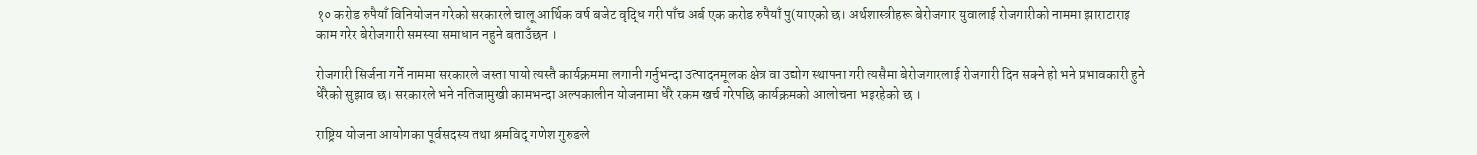१० करोड रुपैयाँ विनियोजन गरेको सरकारले चालू आर्थिक वर्ष बजेट वृद्धि गरी पाँच अर्ब एक करोड रुपैयाँ पु(याएको छ। अर्थशास्त्रीहरू बेरोजगार युवालाई रोजगारीको नाममा झाराटाराइ काम गरेर बेरोजगारी समस्या समाधान नहुने बताउँछन ।

रोजगारी सिर्जना गर्ने नाममा सरकारले जस्ता पायो त्यस्तै कार्यक्रममा लगानी गर्नुभन्दा उत्पादनमूलक क्षेत्र वा उद्योग स्थापना गरी त्यसैमा बेरोजगारलाई रोजगारी दिन सक्ने हो भने प्रभावकारी हुने धेरैको सुझाव छ। सरकारले भने नतिजामुखी कामभन्दा अल्पकालीन योजनामा धेरै रकम खर्च गरेपछि कार्यक्रमको आलोचना भइरहेको छ ।

राष्ट्रिय योजना आयोगका पूर्वसदस्य तथा श्रमविद् गणेश गुरुङले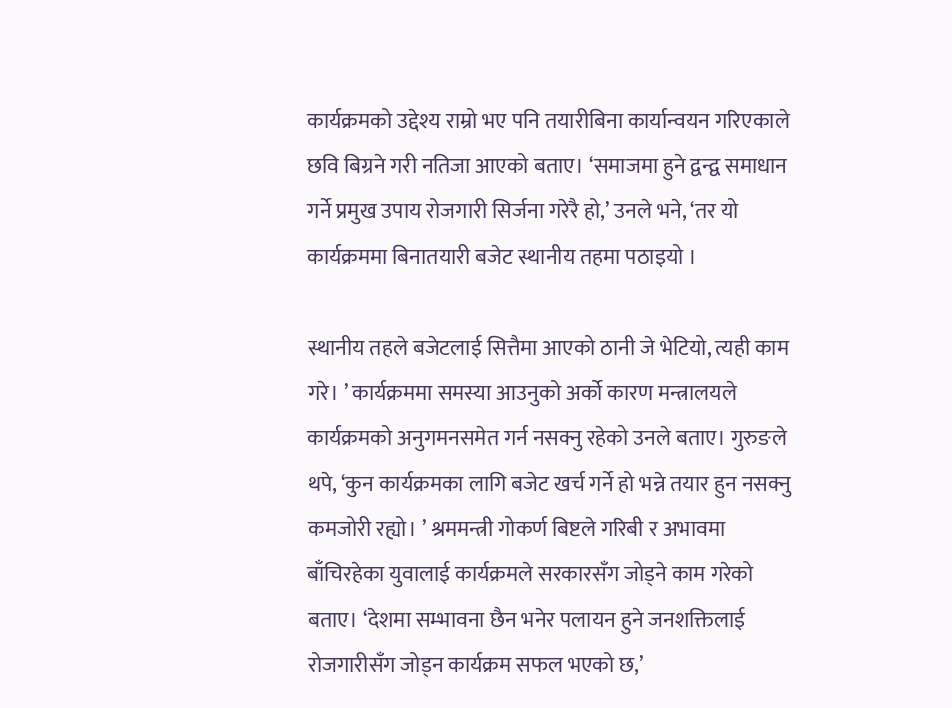कार्यक्रमको उद्देश्य राम्रो भए पनि तयारीबिना कार्यान्वयन गरिएकाले छवि बिग्रने गरी नतिजा आएको बताए। ‘समाजमा हुने द्वन्द्व समाधान गर्ने प्रमुख उपाय रोजगारी सिर्जना गरेरै हो,’ उनले भने, ‘तर यो कार्यक्रममा बिनातयारी बजेट स्थानीय तहमा पठाइयो ।

स्थानीय तहले बजेटलाई सित्तैमा आएको ठानी जे भेटियो, त्यही काम गरे। ’ कार्यक्रममा समस्या आउनुको अर्को कारण मन्त्रालयले कार्यक्रमको अनुगमनसमेत गर्न नसक्नु रहेको उनले बताए। गुरुङले थपे, ‘कुन कार्यक्रमका लागि बजेट खर्च गर्ने हो भन्ने तयार हुन नसक्नु कमजोरी रह्यो। ’ श्रममन्त्री गोकर्ण बिष्टले गरिबी र अभावमा बाँचिरहेका युवालाई कार्यक्रमले सरकारसँग जोड्ने काम गरेको बताए। ‘देशमा सम्भावना छैन भनेर पलायन हुने जनशक्तिलाई रोजगारीसँग जोड्न कार्यक्रम सफल भएको छ,’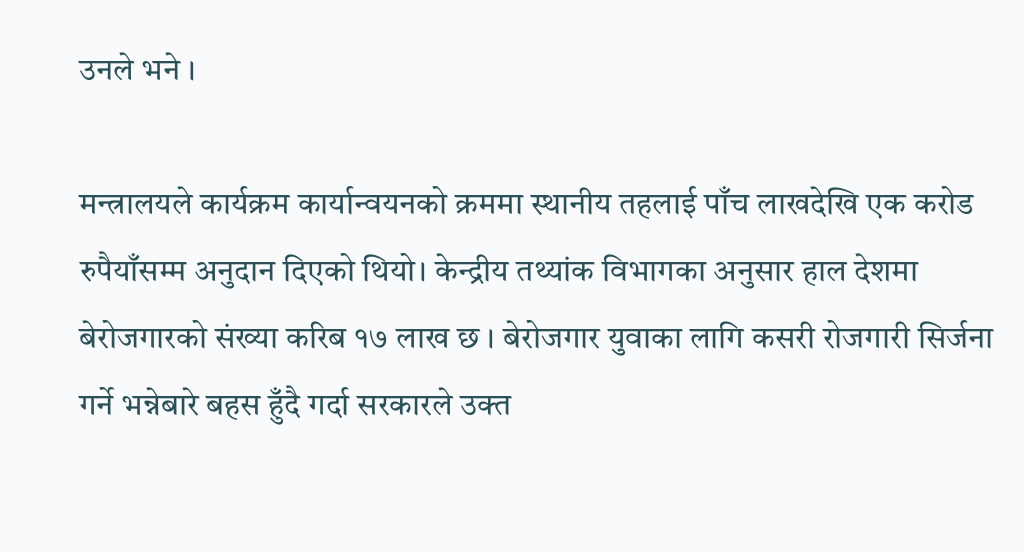उनले भने ।

मन्त्रालयले कार्यक्रम कार्यान्वयनको क्रममा स्थानीय तहलाई पाँच लाखदेखि एक करोड रुपैयाँसम्म अनुदान दिएको थियो। केन्द्रीय तथ्यांक विभागका अनुसार हाल देशमा बेरोजगारको संख्या करिब १७ लाख छ । बेरोजगार युवाका लागि कसरी रोजगारी सिर्जना गर्ने भन्नेबारे बहस हुँदै गर्दा सरकारले उक्त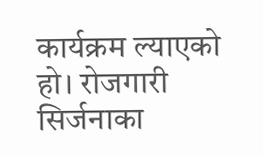कार्यक्रम ल्याएको हो। रोजगारी सिर्जनाका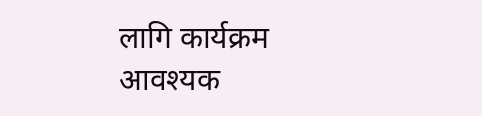लागि कार्यक्रम आवश्यक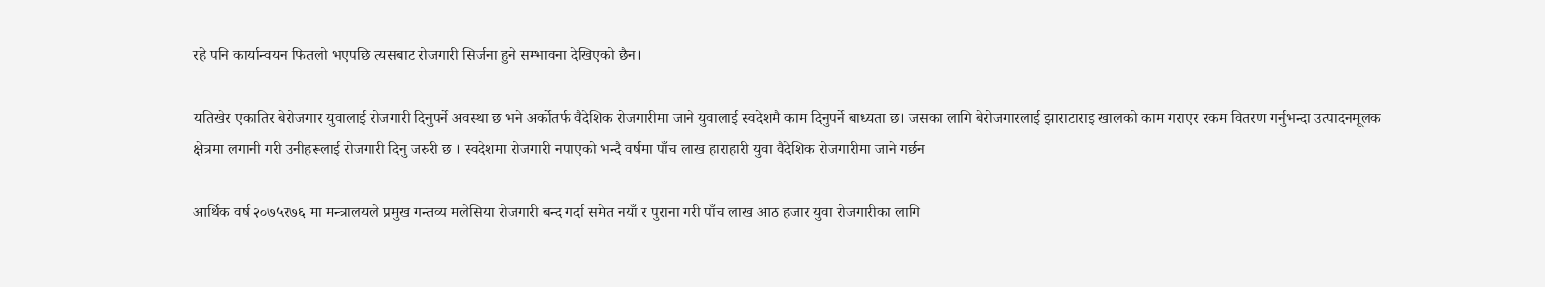रहे पनि कार्यान्वयन फितलो भएपछि त्यसबाट रोजगारी सिर्जना हुने सम्भावना देखिएको छैन।

यतिखेर एकातिर बेरोजगार युवालाई रोजगारी दिनुपर्ने अवस्था छ भने अर्कोतर्फ वैदेशिक रोजगारीमा जाने युवालाई स्वदेशमै काम दिनुपर्ने बाध्यता छ। जसका लागि बेरोजगारलाई झाराटाराइ खालको काम गराएर रकम वितरण गर्नुभन्दा उत्पादनमूलक क्षेत्रमा लगानी गरी उनीहरूलाई रोजगारी दिनु जरुरी छ । स्वदेशमा रोजगारी नपाएको भन्दै वर्षमा पाँच लाख हाराहारी युवा वैदेशिक रोजगारीमा जाने गर्छन

आर्थिक वर्ष २०७५र७६ मा मन्त्रालयले प्रमुख गन्तव्य मलेसिया रोजगारी बन्द गर्दा समेत नयाँ र पुराना गरी पाँच लाख आठ हजार युवा रोजगारीका लागि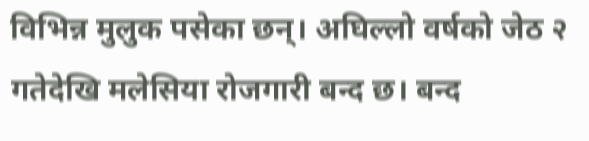विभिन्न मुलुक पसेका छन्। अघिल्लो वर्षको जेठ २ गतेदेखि मलेसिया रोजगारी बन्द छ। बन्द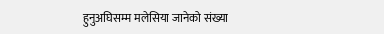हुनुअघिसम्म मलेसिया जानेको संख्या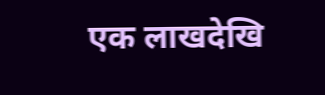एक लाखदेखि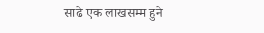साढे एक लाखसम्म हुने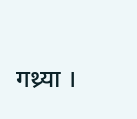गथ्र्या ।